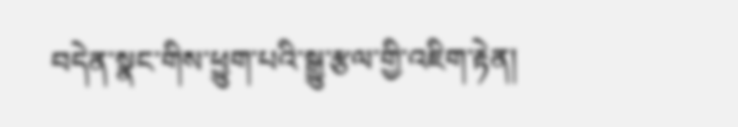བདེན་སྣང་གིས་ཕྱུག་པའི་སྒྱུ་རྩལ་གྱི་འཇིག་རྟེན།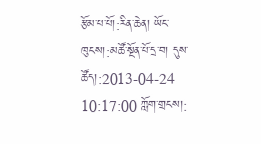རྩོམ་པ་པོ།:རིན་ཆེན། ཡོང་ཁུངས།:མཚོ་སྔོན་པོ་དྲ་བ། དུས་ཚོད།:2013-04-24 10:17:00 ཀློག་གྲངས།: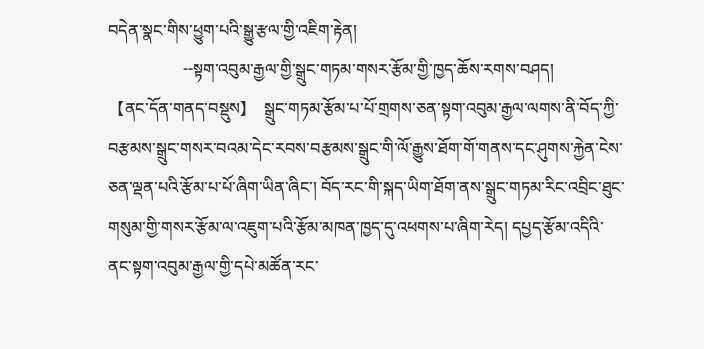བདེན་སྣང་གིས་ཕྱུག་པའི་སྒྱུ་རྩལ་གྱི་འཇིག་རྟེན།
                  --སྟག་འབུམ་རྒྱལ་གྱི་སྒྲུང་གཏམ་གསར་རྩོམ་གྱི་ཁྱད་ཆོས་རགས་བཤད།
【ནང་དོན་གནད་བསྡུས】  སྒྲུང་གཏམ་རྩོམ་པ་པོ་གྲགས་ཅན་སྟག་འབུམ་རྒྱལ་ལགས་ནི་བོད་ཀྱི་བརྩམས་སྒྲུང་གསར་བའམ་དེང་རབས་བརྩམས་སྒྲུང་གི་ལོ་རྒྱུས་ཐོག་གོ་གནས་དང་ཤུགས་རྐྱེན་ངེས་ཅན་ལྡན་པའི་རྩོམ་པ་པོ་ཞིག་ཡིན་ཞིང་། བོད་རང་གི་སྐད་ཡིག་ཐོག་ནས་སྒྲུང་གཏམ་རིང་འབྲིང་ཐུང་གསུམ་གྱི་གསར་རྩོམ་ལ་འཇུག་པའི་རྩོམ་མཁན་ཁྱད་དུ་འཕགས་པ་ཞིག་རེད། དཔྱད་རྩོམ་འདིའི་ནང་སྟག་འབུམ་རྒྱལ་གྱི་དཔེ་མཚོན་རང་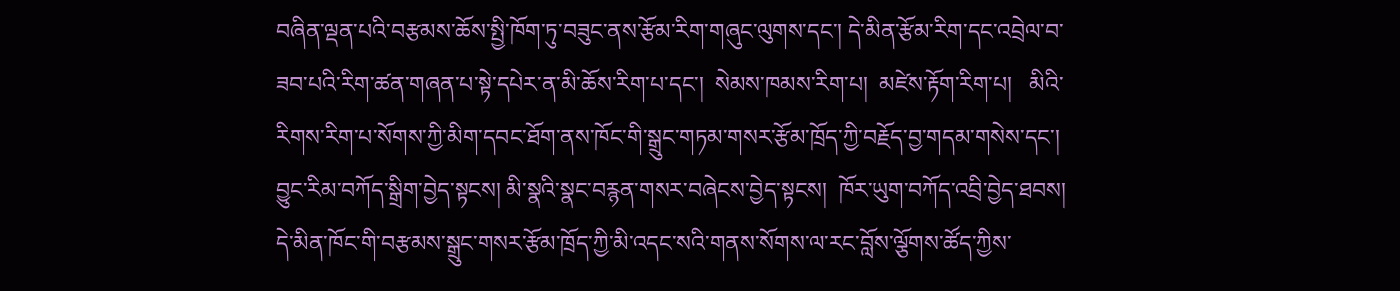བཞིན་ལྡན་པའི་བརྩམས་ཆོས་སྤྱི་ཁོག་ཏུ་བཟུང་ནས་རྩོམ་རིག་གཞུང་ལུགས་དང་། དེ་མིན་རྩོམ་རིག་དང་འབྲེལ་བ་ཟབ་པའི་རིག་ཚན་གཞན་པ་སྟེ་དཔེར་ན་མི་ཆོས་རིག་པ་དང་།  སེམས་ཁམས་རིག་པ།  མཛེས་རྟོག་རིག་པ།   མིའི་རིགས་རིག་པ་སོགས་ཀྱི་མིག་དབང་ཐོག་ནས་ཁོང་གི་སྒྲུང་གཏམ་གསར་རྩོམ་ཁྲོད་ཀྱི་བརྗོད་བྱ་གདམ་གསེས་དང་།  བྱུང་རིམ་བཀོད་སྒྲིག་བྱེད་སྟངས། མི་སྣའི་སྣང་བརྙན་གསར་བཞེངས་བྱེད་སྟངས།  ཁོར་ཡུག་བཀོད་འབྲི་བྱེད་ཐབས།  དེ་མིན་ཁོང་གི་བརྩམས་སྒྲུང་གསར་རྩོམ་ཁྲོད་ཀྱི་མི་འདང་སའི་གནས་སོགས་ལ་རང་བློས་ལྕོགས་ཚོད་ཀྱིས་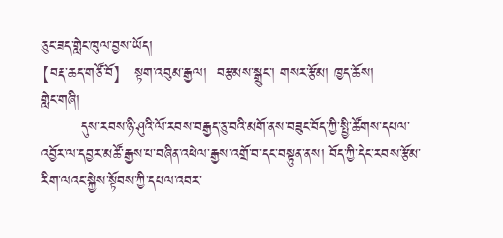ཅུང་ཟད་གླེང་ཁུལ་བྱས་ཡོད།
【བརྡ་ཆད་གཙོ་བོ】  སྟག་འབུམ་རྒྱལ།  བརྩམས་སྒྲུང་། གསར་རྩོམ། ཁྱད་ཆོས།
གླེང་གཞི།
        དུས་རབས་ཉི་ཤུའི་ལོ་རབས་བརྒྱད་ཅུ་བའི་མགོ་ནས་བཟུང་བོད་ཀྱི་སྤྱི་ཚོགས་དཔལ་འབྱོར་ལ་དབྱར་མཚོ་རྒྱས་པ་བཞིན་འཕེལ་རྒྱས་འགྲོ་བ་དང་བསྟུན་ནས། བོད་ཀྱི་དེང་རབས་རྩོམ་རིག་ལའང་སྐྱེས་སྟོབས་ཀྱི་དཔལ་འབར་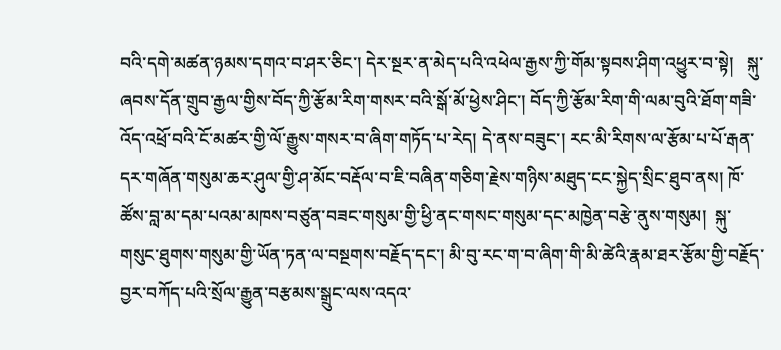བའི་དགེ་མཚན་ཉམས་དགའ་བ་ཤར་ཅིང་། དེར་སྔར་ན་མེད་པའི་འཕེལ་རྒྱས་ཀྱི་གོམ་སྟབས་ཤིག་འཕྱུར་བ་སྟེ།   སྐུ་ཞབས་དོན་གྲུབ་རྒྱལ་གྱིས་བོད་ཀྱི་རྩོམ་རིག་གསར་བའི་སྒོ་མོ་ཕྱེས་ཤིང་། བོད་ཀྱི་རྩོམ་རིག་གི་ལམ་བུའི་ཐོག་གཟི་འོད་འཕྲོ་བའི་ངོ་མཚར་གྱི་ལོ་རྒྱུས་གསར་བ་ཞིག་གཏོད་པ་རེད། དེ་ནས་བཟུང་། རང་མི་རིགས་ལ་རྩོམ་པ་པོ་རྒན་དར་གཞོན་གསུམ་ཆར་ཤུལ་གྱི་ཤ་མོང་བརྡོལ་བ་ཇི་བཞིན་གཅིག་རྗེས་གཉིས་མཐུད་ངང་སྐྱེད་སྲིང་ཐུབ་ནས། ཁོ་ཚོས་བླ་མ་དམ་པའམ་མཁས་བཙུན་བཟང་གསུམ་གྱི་ཕྱི་ནང་གསང་གསུམ་དང་མཁྱེན་བརྩེ་ནུས་གསུམ།  སྐུ་གསུང་ཐུགས་གསུམ་གྱི་ཡོན་ཏན་ལ་བསྔགས་བརྗོད་དང་། མི་བུ་རང་ག་བ་ཞིག་གི་མི་ཚེའི་རྣམ་ཐར་རྩོམ་གྱི་བརྗོད་བྱར་བཀོད་པའི་སྲོལ་རྒྱུན་བརྩམས་སྒྲུང་ལས་འདའ་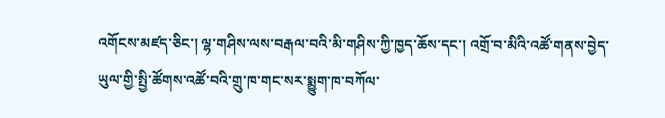འགོངས་མཛད་ཅིང་། ལྷ་གཤིས་ལས་བརྒལ་བའི་མི་གཤིས་ཀྱི་ཁྱད་ཆོས་དང་། འགྲོ་བ་མིའི་འཚོ་གནས་བྱེད་ཡུལ་གྱི་སྤྱི་ཚོགས་འཚོ་བའི་གྲུ་ཁ་གང་སར་སྨྱུག་ཁ་བཀོལ་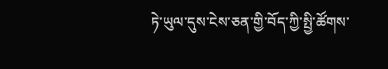ཏེ་ཡུལ་དུས་ངེས་ཅན་གྱི་བོད་ཀྱི་སྤྱི་ཚོགས་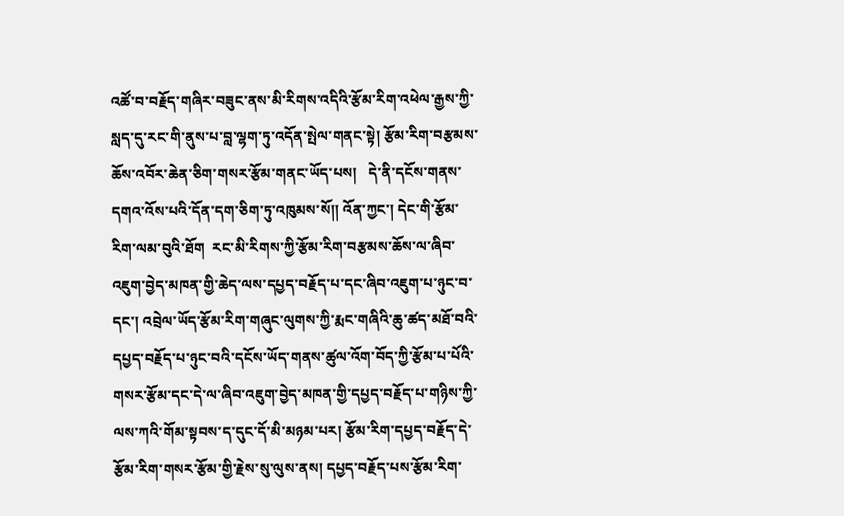འཚོ་བ་བརྗོད་གཞིར་བཟུང་ནས་མི་རིགས་འདིའི་རྩོམ་རིག་འཕེལ་རྒྱས་ཀྱི་སླད་དུ་རང་གི་ནུས་པ་བླ་ལྷག་ཏུ་འདོན་སྤེལ་གནང་སྟེ། རྩོམ་རིག་བརྩམས་ཆོས་འབོར་ཆེན་ཅིག་གསར་རྩོམ་གནང་ཡོད་པས།   དེ་ནི་དངོས་གནས་དགའ་འོས་པའི་དོན་དག་ཅིག་ཏུ་འཁུམས་སོ།། འོན་ཀྱང་། དེང་གི་རྩོམ་རིག་ལམ་བུའི་ཐོག  རང་མི་རིགས་ཀྱི་རྩོམ་རིག་བརྩམས་ཆོས་ལ་ཞིབ་འཇུག་བྱེད་མཁན་གྱི་ཆེད་ལས་དཔྱད་བརྗོད་པ་དང་ཞིབ་འཇུག་པ་ཉུང་བ་དང་། འབྲེལ་ཡོད་རྩོམ་རིག་གཞུང་ལུགས་ཀྱི་རྨང་གཞིའི་ཆུ་ཚད་མཐོ་བའི་དཔྱད་བརྗོད་པ་ཉུང་བའི་དངོས་ཡོད་གནས་ཚུལ་འོག་བོད་ཀྱི་རྩོམ་པ་པོའི་གསར་རྩོམ་དང་དེ་ལ་ཞིབ་འཇུག་བྱེད་མཁན་གྱི་དཔྱད་བརྗོད་པ་གཉིས་ཀྱི་ལས་ཀའི་གོམ་སྟབས་ད་དུང་དོ་མི་མཉམ་པར། རྩོམ་རིག་དཔྱད་བརྗོད་དེ་རྩོམ་རིག་གསར་རྩོམ་གྱི་རྗེས་སུ་ལུས་ནས། དཔྱད་བརྗོད་པས་རྩོམ་རིག་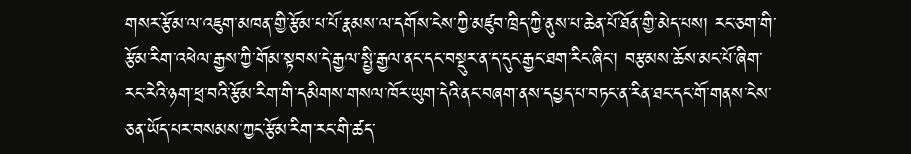གསར་རྩོམ་ལ་འཇུག་མཁན་གྱི་རྩོམ་པ་པོ་རྣམས་ལ་དགོས་ངེས་ཀྱི་མཛུབ་ཁྲིད་ཀྱི་ནུས་པ་ཆེན་པོ་ཐོན་གྱི་མེད་པས། རང་ཅག་གི་རྩོམ་རིག་འཕེལ་རྒྱས་ཀྱི་གོམ་སྟབས་དེ་རྒྱལ་སྤྱི་རྒྱལ་ནང་དང་བསྡུར་ན་ད་དུང་རྒྱང་ཐག་རིང་ཞིང་། བརྩམས་ཆོས་མང་པོ་ཞིག་རང་རེའི་ཉག་ཕྲ་བའི་རྩོམ་རིག་གི་དམིགས་གསལ་ཁོར་ཡུག་དེའི་ནང་བཞག་ནས་དཔྱད་པ་བཏང་ན་རིན་ཐང་དང་གོ་གནས་ངེས་ཅན་ཡོད་པར་བསམས་ཀྱང་རྩོམ་རིག་རང་གི་ཚད་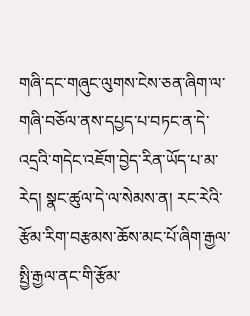གཞི་དང་གཞུང་ལུགས་ངེས་ཅན་ཞིག་ལ་གཞི་བཅོལ་ནས་དཔྱད་པ་བཏང་ན་དེ་འདྲའི་གདེང་འཇོག་བྱེད་རིན་ཡོད་པ་མ་རེད། སྣང་ཚུལ་དེ་ལ་སེམས་ན། རང་རེའི་རྩོམ་རིག་བརྩམས་ཆོས་མང་པོ་ཞིག་རྒྱལ་སྤྱི་རྒྱལ་ནང་གི་རྩོམ་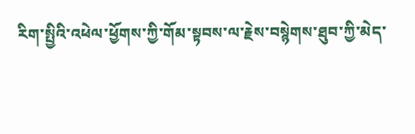རིག་སྤྱིའི་འཕེལ་ཕྱོགས་ཀྱི་གོམ་སྟབས་ལ་རྗེས་བསྙེགས་ཐུབ་ཀྱི་མེད་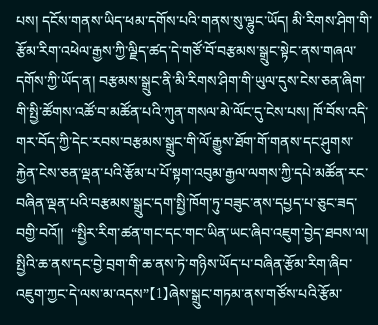པས། དངོས་གནས་ཡིད་ཕམ་དགོས་པའི་གནས་སུ་ལྷུང་ཡོད། མི་རིགས་ཤིག་གི་རྩོམ་རིག་འཕེལ་རྒྱས་ཀྱི་ལྗིད་ཚད་དེ་གཙོ་བོ་བརྩམས་སྒྲུང་སྟེང་ནས་གཞལ་དགོས་ཀྱི་ཡོད་ན། བརྩམས་སྒྲུང་ནི་མི་རིགས་ཤིག་གི་ཡུལ་དུས་ངེས་ཅན་ཞིག་གི་སྤྱི་ཚོགས་འཚོ་བ་མཚོན་པའི་ཀུན་གསལ་མེ་ལོང་དུ་ངེས་པས། ཁོ་བོས་འདི་གར་བོད་ཀྱི་དེང་རབས་བརྩམས་སྒྲུང་གི་ལོ་རྒྱུས་ཐོག་གོ་གནས་དང་ཤུགས་རྐྱེན་ངེས་ཅན་ལྡན་པའི་རྩོམ་པ་པོ་སྟག་འབུམ་རྒྱལ་ལགས་ཀྱི་དཔེ་མཚོན་རང་བཞིན་ལྡན་པའི་བརྩམས་སྒྲུང་དག་སྤྱི་ཁོག་ཏུ་བཟུང་ནས་དཔྱད་པ་ཅུང་ཟད་བགྱི་བའོ།།  “སྤྱིར་རིག་ཚན་གང་དང་གང་ཡིན་ཡང་ཞིབ་འཇུག་བྱེད་ཐབས་ལ། སྤྱིའི་ཆ་ནས་དང་བྱེ་བྲག་གི་ཆ་ནས་ཏེ་གཉིས་ཡོད་པ་བཞིན་རྩོམ་རིག་ཞིབ་འཇུག་ཀྱང་དེ་ལས་མ་འདས”【1】ཞེས་སྒྲུང་གཏམ་ནས་གཙོས་པའི་རྩོམ་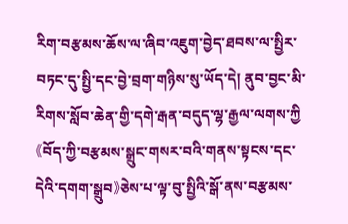རིག་བརྩམས་ཆོས་ལ་ཞིབ་འཇུག་བྱེད་ཐབས་ལ་སྤྱིར་བཏང་དུ་སྤྱི་དང་བྱེ་བྲག་གཉིས་སུ་ཡོད་དེ། ནུབ་བྱང་མི་རིགས་སློབ་ཆེན་གྱི་དགེ་རྒན་བདུད་ལྷ་རྒྱལ་ལགས་ཀྱི《བོད་ཀྱི་བརྩམས་སྒྲུང་གསར་བའི་གནས་སྟངས་དང་དེའི་དགག་སྒྲུབ》ཅེས་པ་ལྟ་བུ་སྤྱིའི་སྒོ་ནས་བརྩམས་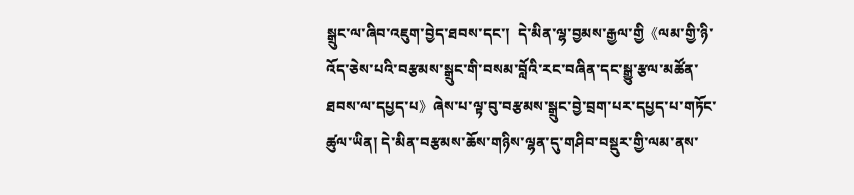སྒྲུང་ལ་ཞིབ་འཇུག་བྱེད་ཐབས་དང་།  དེ་མིན་ལྷ་བྱམས་རྒྱལ་གྱི《ལམ་གྱི་ཉི་འོད་ཅེས་པའི་བརྩམས་སྒྲུང་གི་བསམ་བློའི་རང་བཞིན་དང་སྒྱུ་རྩལ་མཚོན་ཐབས་ལ་དཔྱད་པ》ཞེས་པ་ལྟ་བུ་བརྩམས་སྒྲུང་བྱེ་བྲག་པར་དཔྱད་པ་གཏོང་ཚུལ་ཡིན། དེ་མིན་བརྩམས་ཆོས་གཉིས་ལྷན་དུ་གཤིབ་བསྡུར་གྱི་ལམ་ནས་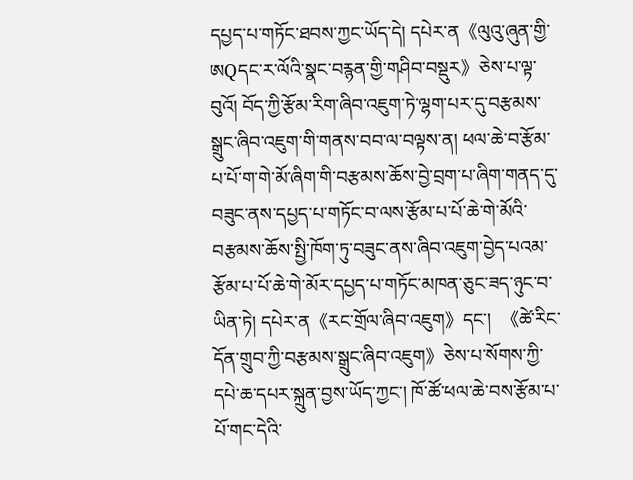དཔྱད་པ་གཏོང་ཐབས་ཀྱང་ཡོད་དེ། དཔེར་ན《ལུའུ་ཞུན་གྱི་ཨQདང་ར་ལོའི་སྣང་བརྙན་གྱི་གཤིབ་བསྡུར》ཅེས་པ་ལྟ་བུའོ། བོད་ཀྱི་རྩོམ་རིག་ཞིབ་འཇུག་ཏེ་ལྷག་པར་དུ་བརྩམས་སྒྲུང་ཞིབ་འཇུག་གི་གནས་བབ་ལ་བལྟས་ན། ཕལ་ཆེ་བ་རྩོམ་པ་པོ་ག་གེ་མོ་ཞིག་གི་བརྩམས་ཆོས་བྱེ་བྲག་པ་ཞིག་གནད་དུ་བཟུང་ནས་དཔྱད་པ་གཏོང་བ་ལས་རྩོམ་པ་པོ་ཆེ་གེ་མོའི་བརྩམས་ཆོས་སྤྱི་ཁོག་ཏུ་བཟུང་ནས་ཞིབ་འཇུག་བྱེད་པའམ་རྩོམ་པ་པོ་ཆེ་གེ་མོར་དཔྱད་པ་གཏོང་མཁན་ཅུང་ཟད་ཉུང་བ་ཡིན་ཏེ། དཔེར་ན《རང་གྲོལ་ཞིབ་འཇུག》དང་།  《ཚེ་རིང་དོན་གྲུབ་ཀྱི་བརྩམས་སྒྲུང་ཞིབ་འཇུག》ཅེས་པ་སོགས་ཀྱི་དཔེ་ཆ་དཔར་སྐྲུན་བྱས་ཡོད་ཀྱང་། ཁོ་ཚོ་ཕལ་ཆེ་བས་རྩོམ་པ་པོ་གང་དེའི་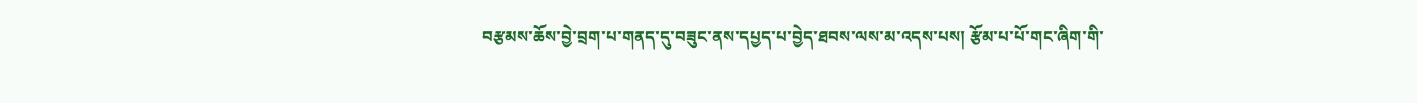བརྩམས་ཆོས་བྱེ་བྲག་པ་གནད་དུ་བཟུང་ནས་དཔྱད་པ་བྱེད་ཐབས་ལས་མ་འདས་པས། རྩོམ་པ་པོ་གང་ཞིག་གི་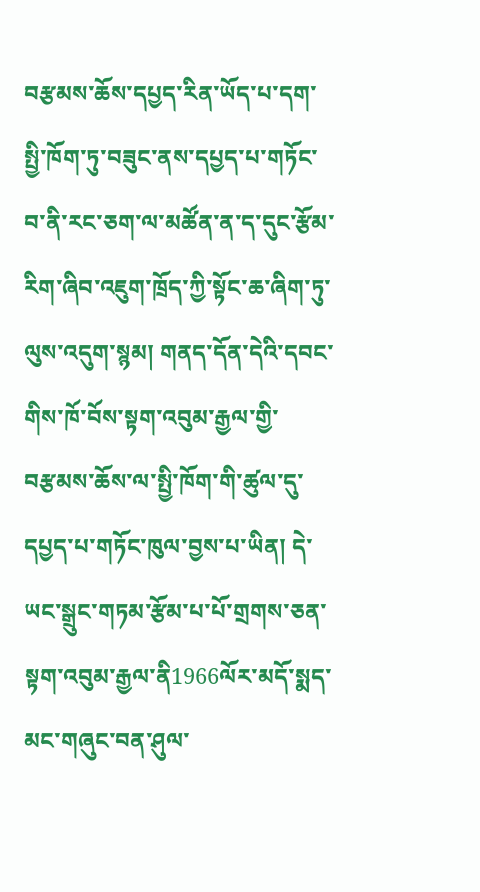བརྩམས་ཆོས་དཔྱད་རིན་ཡོད་པ་དག་སྤྱི་ཁོག་ཏུ་བཟུང་ནས་དཔྱད་པ་གཏོང་བ་ནི་རང་ཅག་ལ་མཚོན་ན་ད་དུང་རྩོམ་རིག་ཞིབ་འཇུག་ཁྲོད་ཀྱི་སྟོང་ཆ་ཞིག་ཏུ་ལུས་འདུག་སྙམ། གནད་དོན་དེའི་དབང་གིས་ཁོ་བོས་སྟག་འབུམ་རྒྱལ་གྱི་བརྩམས་ཆོས་ལ་སྤྱི་ཁོག་གི་ཚུལ་དུ་དཔྱད་པ་གཏོང་ཁུལ་བྱས་པ་ཡིན། དེ་ཡང་སྒྲུང་གཏམ་རྩོམ་པ་པོ་གྲགས་ཅན་སྟག་འབུམ་རྒྱལ་ནི1966ལོར་མདོ་སྨད་མང་གཞུང་བན་ཤུལ་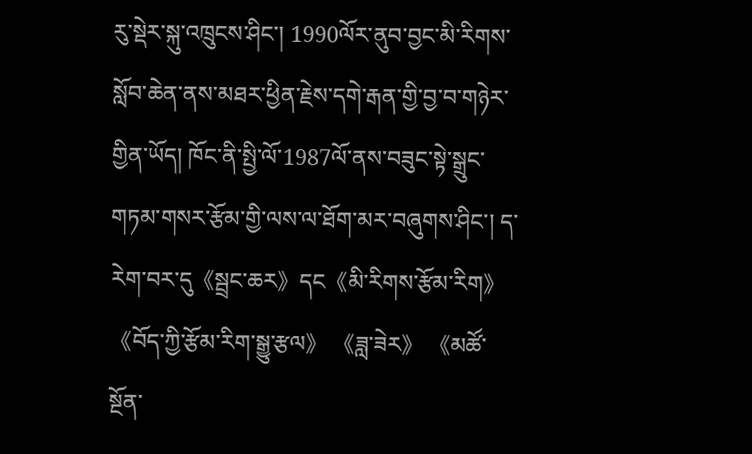རུ་སྡེར་སྐུ་འཁྲུངས་ཤིང་། 1990ལོར་ནུབ་བྱང་མི་རིགས་སློབ་ཆེན་ནས་མཐར་ཕྱིན་རྗེས་དགེ་རྒན་གྱི་བྱ་བ་གཉེར་གྱིན་ཡོད། ཁོང་ནི་སྤྱི་ལོ་1987ལོ་ནས་བཟུང་སྟེ་སྒྲུང་གཏམ་གསར་རྩོམ་གྱི་ལས་ལ་ཐོག་མར་བཞུགས་ཤིང་། ད་རེག་བར་དུ《སྦྲང་ཆར》དང《མི་རིགས་རྩོམ་རིག》 《བོད་ཀྱི་རྩོམ་རིག་སྒྱུ་རྩལ》 《ཟླ་ཟེར》 《མཚོ་སྔོན་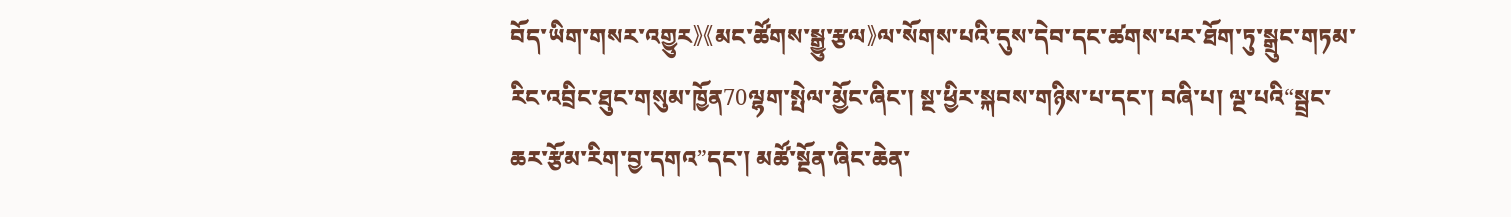བོད་ཡིག་གསར་འགྱུར》《མང་ཚོགས་སྒྱུ་རྩལ》ལ་སོགས་པའི་དུས་དེབ་དང་ཚགས་པར་ཐོག་ཏུ་སྒྲུང་གཏམ་རིང་འབྲིང་ཐུང་གསུམ་ཁྱོན70ལྷག་སྤེལ་མྱོང་ཞིང་། སྔ་ཕྱིར་སྐབས་གཉིས་པ་དང་། བཞི་པ། ལྔ་པའི“སྦྲང་ཆར་རྩོམ་རིག་བྱ་དགའ”དང་། མཚོ་སྔོན་ཞིང་ཆེན་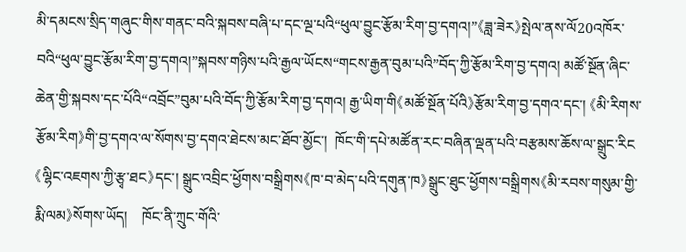མི་དམངས་སྲིད་གཞུང་གིས་གནང་བའི་སྐབས་བཞི་པ་དང་ལྔ་པའི“ཕུལ་བྱུང་རྩོམ་རིག་བྱ་དགའ།”《ཟླ་ཟེར》སྤེལ་ནས་ལོ20འཁོར་བའི“ཕུལ་བྱུང་རྩོམ་རིག་བྱ་དགའ།”སྐབས་གཉིས་པའི་རྒྱལ་ཡོངས“གངས་རྒྱན་བུམ་པའི”བོད་ཀྱི་རྩོམ་རིག་བྱ་དགའ། མཚོ་སྔོན་ཞིང་ཆེན་གྱི་སྐབས་དང་པོའི“འབྲོང”བུམ་པའི་བོད་ཀྱི་རྩོམ་རིག་བྱ་དགའ། རྒྱ་ཡིག་གི《མཚོ་སྔོན་པོའི》རྩོམ་རིག་བྱ་དགའ་དང་། 《མི་རིགས་རྩོམ་རིག》གི་བྱ་དགའ་ལ་སོགས་བྱ་དགའ་ཐེངས་མང་ཐོབ་མྱོང་།  ཁོང་གི་དཔེ་མཚོན་རང་བཞིན་ལྡན་པའི་བརྩམས་ཆོས་ལ་སྒྲུང་རིང《ལྷིང་འཇགས་ཀྱི་རྩྭ་ཐང》དང་། སྒྲུང་འབྲིང་ཕྱོགས་བསྒྲིགས《ཁ་བ་མེད་པའི་དགུན་ཁ》སྒྲུང་ཐུང་ཕྱོགས་བསྒྲིགས《མི་རབས་གསུམ་གྱི་རྨི་ལམ》སོགས་ཡོད།    ཁོང་ནི་ཀྲུང་གོའི་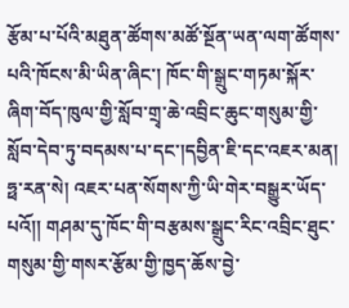རྩོམ་པ་པོའི་མཐུན་ཚོགས་མཚོ་སྔོན་ཡན་ལག་ཚོགས་པའི་ཁོངས་མི་ཡིན་ཞིང་། ཁོང་གི་སྒྲུང་གཏམ་སྐོར་ཞིག་བོད་ཁུལ་གྱི་སློབ་གྲྭ་ཆེ་འབྲིང་ཆུང་གསུམ་གྱི་སློབ་དེབ་ཏུ་བདམས་པ་དང་།དབྱིན་ཇི་དང་འཇར་མན། ཧྥ་རན་སེ། འཇར་པན་སོགས་ཀྱི་ཡི་གེར་བསྒྱུར་ཡོད་པའོ།། གཤམ་དུ་ཁོང་གི་བརྩམས་སྒྲུང་རིང་འབྲིང་ཐུང་གསུམ་གྱི་གསར་རྩོམ་གྱི་ཁྱད་ཆོས་བྱེ་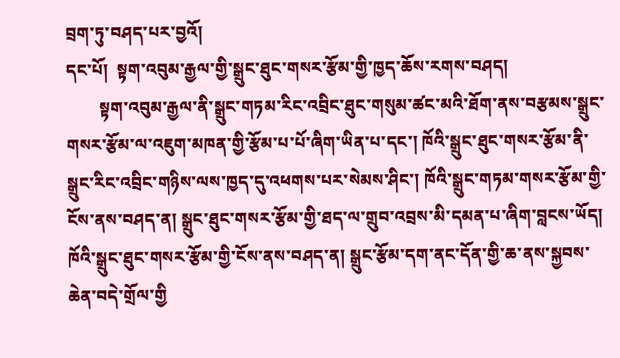བྲག་ཏུ་བཤད་པར་བྱའོ།
དང་པོ།  སྟག་འབུམ་རྒྱལ་གྱི་སྒྲུང་ཐུང་གསར་རྩོམ་གྱི་ཁྱད་ཆོས་རགས་བཤད།
        སྟག་འབུམ་རྒྱལ་ནི་སྒྲུང་གཏམ་རིང་འབྲིང་ཐུང་གསུམ་ཚང་མའི་ཐོག་ནས་བརྩམས་སྒྲུང་གསར་རྩོམ་ལ་འཇུག་མཁན་གྱི་རྩོམ་པ་པོ་ཞིག་ཡིན་པ་དང་། ཁོའི་སྒྲུང་ཐུང་གསར་རྩོམ་ནི་སྒྲུང་རིང་འབྲིང་གཉིས་ལས་ཁྱད་དུ་འཕགས་པར་སེམས་ཤིང་། ཁོའི་སྒྲུང་གཏམ་གསར་རྩོམ་གྱི་ངོས་ནས་བཤད་ན། སྒྲུང་ཐུང་གསར་རྩོམ་གྱི་ཐད་ལ་གྲུབ་འབྲས་མི་དམན་པ་ཞིག་བླངས་ཡོད། ཁོའི་སྒྲུང་ཐུང་གསར་རྩོམ་གྱི་ངོས་ནས་བཤད་ན། སྒྲུང་རྩོམ་དག་ནང་དོན་གྱི་ཆ་ནས་སྐྱབས་ཆེན་བདེ་གྲོལ་གྱི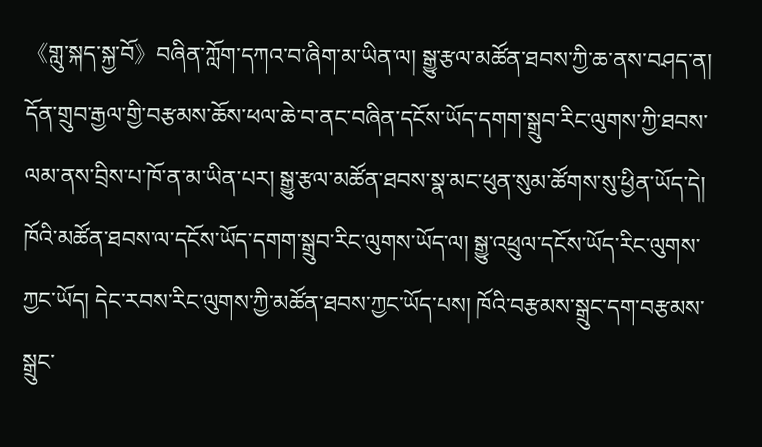《གླུ་སྐད་སྐྱ་བོ》བཞིན་ཀློག་དཀའ་བ་ཞིག་མ་ཡིན་ལ། སྒྱུ་རྩལ་མཚོན་ཐབས་ཀྱི་ཆ་ནས་བཤད་ན། དོན་གྲུབ་རྒྱལ་གྱི་བརྩམས་ཆོས་ཕལ་ཆེ་བ་ནང་བཞིན་དངོས་ཡོད་དགག་སྒྲུབ་རིང་ལུགས་ཀྱི་ཐབས་ལམ་ནས་བྲིས་པ་ཁོ་ན་མ་ཡིན་པར། སྒྱུ་རྩལ་མཚོན་ཐབས་སྣ་མང་ཕུན་སུམ་ཚོགས་སུ་ཕྱིན་ཡོད་དེ། ཁོའི་མཚོན་ཐབས་ལ་དངོས་ཡོད་དགག་སྒྲུབ་རིང་ལུགས་ཡོད་ལ། སྒྱུ་འཕྲུལ་དངོས་ཡོད་རིང་ལུགས་ཀྱང་ཡོད། དེང་རབས་རིང་ལུགས་ཀྱི་མཚོན་ཐབས་ཀྱང་ཡོད་པས། ཁོའི་བརྩམས་སྒྲུང་དག་བརྩམས་སྒྲུང་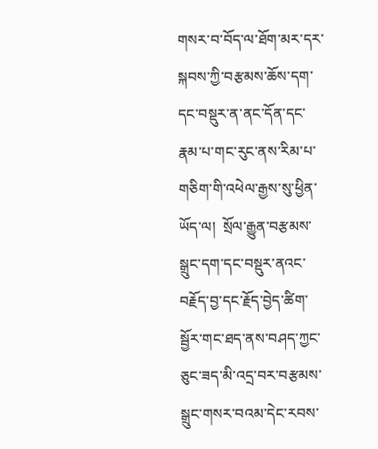གསར་བ་བོད་ལ་ཐོག་མར་དར་སྐབས་ཀྱི་བརྩམས་ཆོས་དག་དང་བསྡུར་ན་ནང་དོན་དང་རྣམ་པ་གང་རུང་ནས་རིམ་པ་གཅིག་གི་འཕེལ་རྒྱས་སུ་ཕྱིན་ཡོད་ལ།  སྲོལ་རྒྱུན་བརྩམས་སྒྲུང་དག་དང་བསྡུར་ནའང་བརྗོད་བྱ་དང་རྗོད་བྱེད་ཚིག་སྦྱོར་གང་ཐད་ནས་བཤད་ཀྱང་ཅུང་ཟད་མི་འདྲ་བར་བརྩམས་སྒྲུང་གསར་བའམ་དེང་རབས་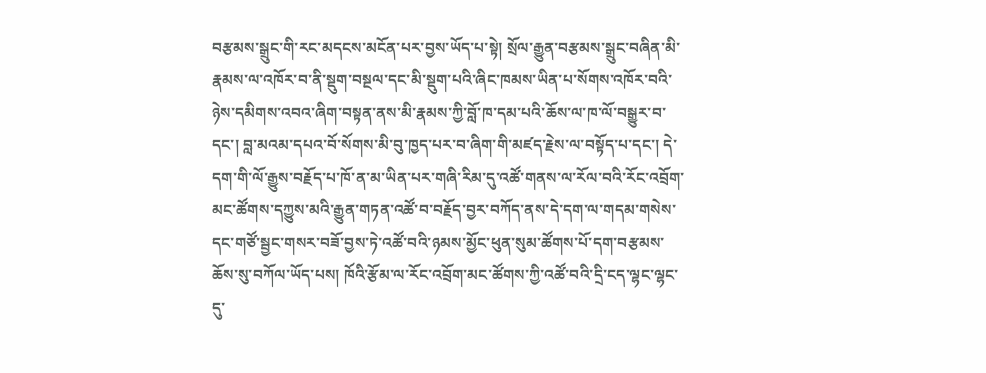བརྩམས་སྒྲུང་གི་རང་མདངས་མངོན་པར་བྱས་ཡོད་པ་སྟེ། སྲོལ་རྒྱུན་བརྩམས་སྒྲུང་བཞིན་མི་རྣམས་ལ་འཁོར་བ་ནི་སྡུག་བསྔལ་དང་མི་སྡུག་པའི་ཞིང་ཁམས་ཡིན་པ་སོགས་འཁོར་བའི་ཉེས་དམིགས་འབའ་ཞིག་བསྟན་ནས་མི་རྣམས་ཀྱི་བློ་ཁ་དམ་པའི་ཆོས་ལ་ཁ་ལོ་བསྒྱུར་བ་དང་། བླ་མའམ་དཔའ་བོ་སོགས་མི་བུ་ཁྱད་པར་བ་ཞིག་གི་མཛད་རྗེས་ལ་བསྟོད་པ་དང་། དེ་དག་གི་ལོ་རྒྱུས་བརྗོད་པ་ཁོ་ན་མ་ཡིན་པར་གཞི་རིམ་དུ་འཚོ་གནས་ལ་རོལ་བའི་རོང་འབྲོག་མང་ཚོགས་དཀྱུས་མའི་རྒྱུན་གཏན་འཚོ་བ་བརྗོད་བྱར་བཀོད་ནས་དེ་དག་ལ་གདམ་གསེས་དང་གཙོ་སྦྱང་གསར་བཟོ་བྱས་ཏེ་འཚོ་བའི་ཉམས་མྱོང་ཕུན་སུམ་ཚོགས་པོ་དག་བརྩམས་ཆོས་སུ་བཀོལ་ཡོད་པས། ཁོའི་རྩོམ་ལ་རོང་འབྲོག་མང་ཚོགས་ཀྱི་འཚོ་བའི་དྲི་ངད་ལྷང་ལྷང་དུ་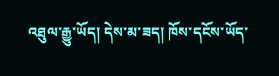འཐུལ་རྒྱུ་ཡོད། དེས་མ་ཟད། ཁོས་དངོས་ཡོད་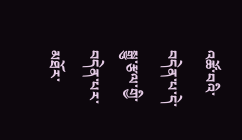འཚོ་བའི་བདེན་པ་དེ་སྒྱུ་རྩལ་གྱི་བདེན་པར་མཐོར་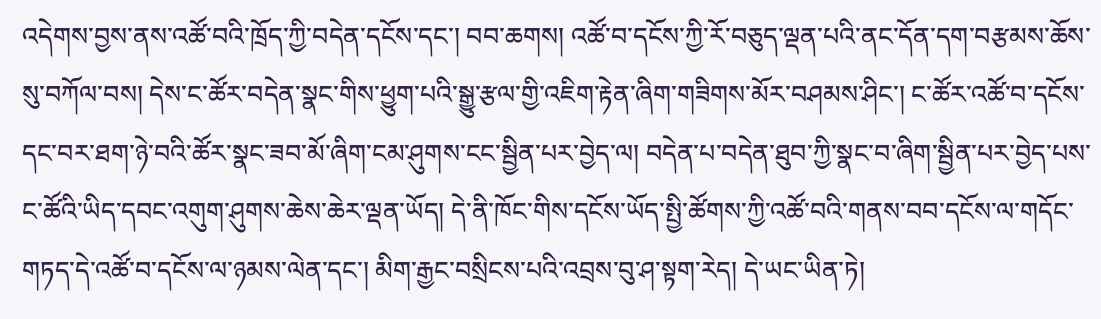འདེགས་བྱས་ནས་འཚོ་བའི་ཁྲོད་ཀྱི་བདེན་དངོས་དང་། བབ་ཆགས། འཚོ་བ་དངོས་ཀྱི་རོ་བཅུད་ལྡན་པའི་ནང་དོན་དག་བརྩམས་ཆོས་སུ་བཀོལ་བས། དེས་ང་ཚོར་བདེན་སྣང་གིས་ཕྱུག་པའི་སྒྱུ་རྩལ་གྱི་འཇིག་རྟེན་ཞིག་གཟིགས་མོར་བཤམས་ཤིང་། ང་ཚོར་འཚོ་བ་དངོས་དང་བར་ཐག་ཉེ་བའི་ཚོར་སྣང་ཟབ་མོ་ཞིག་ངམ་ཤུགས་ངང་སྦྱིན་པར་བྱེད་ལ། བདེན་པ་བདེན་ཐུབ་ཀྱི་སྣང་བ་ཞིག་སྦྱིན་པར་བྱེད་པས་ང་ཚོའི་ཡིད་དབང་འགུག་ཤུགས་ཆེས་ཆེར་ལྡན་ཡོད། དེ་ནི་ཁོང་གིས་དངོས་ཡོད་སྤྱི་ཚོགས་ཀྱི་འཚོ་བའི་གནས་བབ་དངོས་ལ་གདོང་གཏད་དེ་འཚོ་བ་དངོས་ལ་ཉམས་ལེན་དང་། མིག་རྒྱང་བསྲིངས་པའི་འབྲས་བུ་ཤ་སྟག་རེད། དེ་ཡང་ཡིན་ཏེ།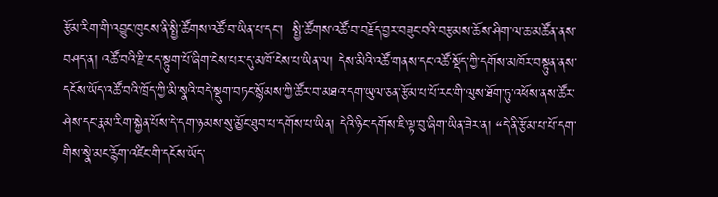རྩོམ་རིག་གི་འབྱུང་ཁུངས་ནི་སྤྱི་ཚོགས་འཚོ་བ་ཡིན་པ་དང་།  སྤྱི་ཚོགས་འཚོ་བ་བརྗོད་བྱར་བཟུང་བའི་བརྩམས་ཆོས་ཤིག་ལ་ཆ་མཚོན་ནས་བཤད་ན། འཚོ་བའི་རྫི་ངད་སྟུག་པོ་ཞིག་ངེས་པར་དུ་མཁོ་ངེས་པ་ཡིན་ལ། དེས་མིའི་འཚོ་གནས་དང་འཚོ་སྡོད་ཀྱི་དགོས་མཁོར་བསྟུན་ནས་དངོས་ཡོད་འཚོ་བའི་ཁྲོད་ཀྱི་མི་སྣའི་བདེ་སྡུག་བཏང་སྙོམས་ཀྱི་ཚོར་བ་མཐའ་དག་ཡུལ་ཅན་རྩོམ་པ་པོ་རང་གི་ལུས་ཐོག་ཏུ་འཕོས་ནས་ཚོར་ཤེས་དང་རྣམ་རིག་སྐྱེན་པོས་དེ་དག་ཉམས་སུ་མྱོང་ཐུབ་པ་དགོས་པ་ཡིན། དེའི་ཉིང་དགོས་ཇི་ལྟ་བུ་ཞིག་ཡིན་ཟེར་ན། “དེ་ནི་རྩོམ་པ་པོ་དག་གིས་སྣེ་མང་རྙོག་འཛིང་གི་དངོས་ཡོད་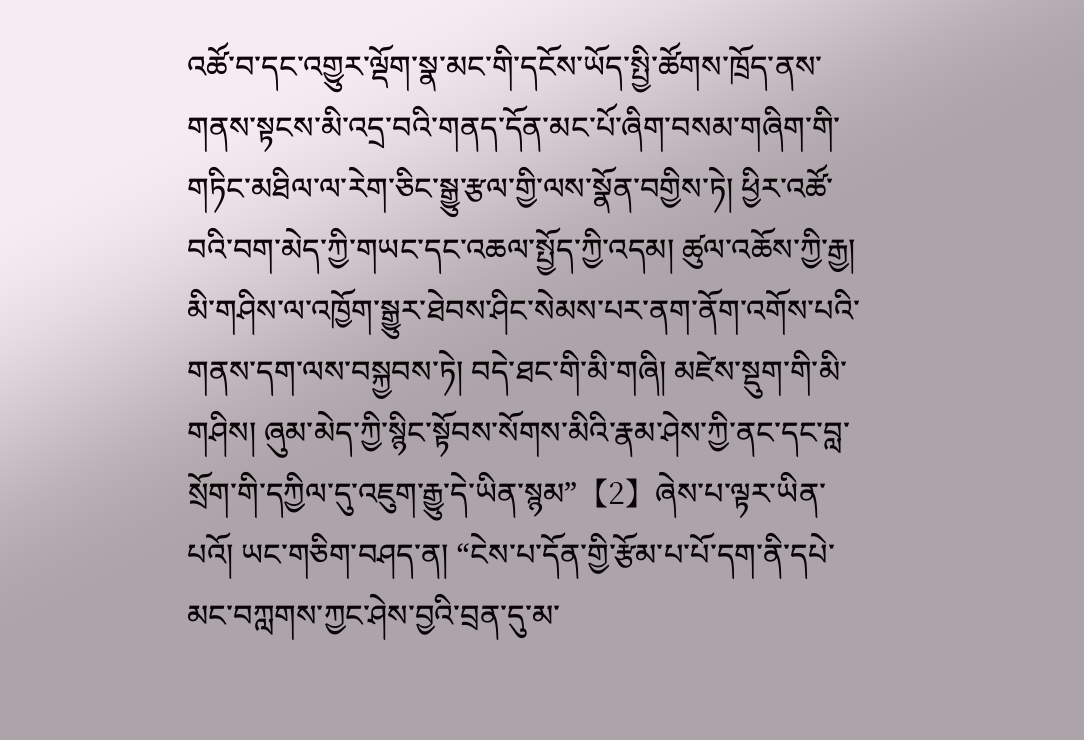འཚོ་བ་དང་འགྱུར་ལྡོག་སྣ་མང་གི་དངོས་ཡོད་སྤྱི་ཚོགས་ཁྲོད་ནས་གནས་སྟངས་མི་འདྲ་བའི་གནད་དོན་མང་པོ་ཞིག་བསམ་གཞིག་གི་གཏིང་མཐིལ་ལ་རེག་ཅིང་སྒྱུ་རྩལ་གྱི་ལས་སྣོན་བགྱིས་ཏེ། ཕྱིར་འཚོ་བའི་བག་མེད་ཀྱི་གཡང་དང་འཆལ་སྤྱོད་ཀྱི་འདམ། ཚུལ་འཆོས་ཀྱི་རྒྱ། མི་གཤིས་ལ་འཁྱོག་སྒྱུར་ཐེབས་ཤིང་སེམས་པར་ནག་ནོག་འགོས་པའི་གནས་དག་ལས་བསྐྱབས་ཏེ། བདེ་ཐང་གི་མི་གཞི། མཛེས་སྡུག་གི་མི་གཤིས། ཞུམ་མེད་ཀྱི་སྙིང་སྟོབས་སོགས་མིའི་རྣམ་ཤེས་ཀྱི་ནང་དང་བླ་སྲོག་གི་དཀྱིལ་དུ་འཇུག་རྒྱུ་དེ་ཡིན་སྙམ”【2】ཞེས་པ་ལྟར་ཡིན་པའོ། ཡང་གཅིག་བཤད་ན། “ངེས་པ་དོན་གྱི་རྩོམ་པ་པོ་དག་ནི་དཔེ་མང་བཀླགས་ཀྱང་ཤེས་བྱའི་བྲན་དུ་མ་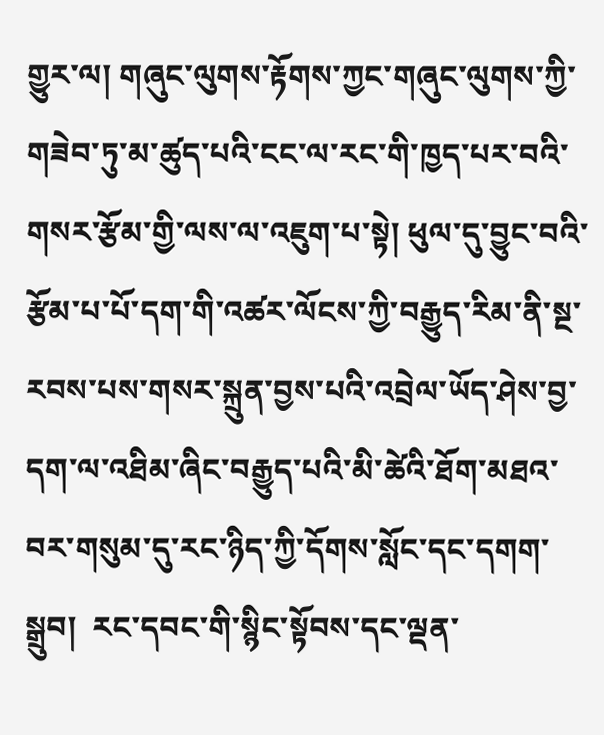གྱུར་ལ། གཞུང་ལུགས་རྟོགས་ཀྱང་གཞུང་ལུགས་ཀྱི་གཟེབ་ཏུ་མ་ཚུད་པའི་ངང་ལ་རང་གི་ཁྱད་པར་བའི་གསར་རྩོམ་གྱི་ལས་ལ་འཇུག་པ་སྟེ། ཕུལ་དུ་བྱུང་བའི་རྩོམ་པ་པོ་དག་གི་འཚར་ལོངས་ཀྱི་བརྒྱུད་རིམ་ནི་སྔ་རབས་པས་གསར་སྐྲུན་བྱས་པའི་འབྲེལ་ཡོད་ཤེས་བྱ་དག་ལ་འཐིམ་ཞིང་བརྒྱུད་པའི་མི་ཚེའི་ཐོག་མཐའ་བར་གསུམ་དུ་རང་ཉིད་ཀྱི་དོགས་སློང་དང་དགག་སྒྲུབ།  རང་དབང་གི་སྙིང་སྟོབས་དང་ལྡན་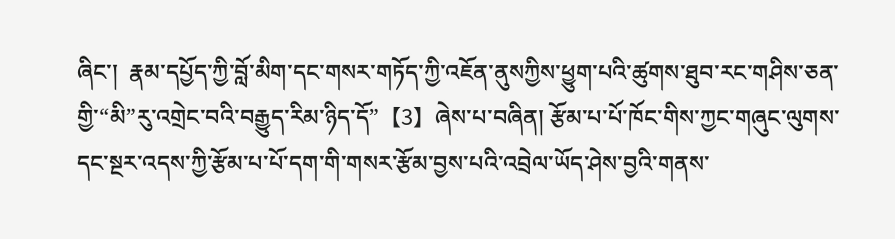ཞིང་།  རྣམ་དཔྱོད་ཀྱི་བློ་མིག་དང་གསར་གཏོད་ཀྱི་འཇོན་ནུསཀྱིས་ཕྱུག་པའི་ཚུགས་ཐུབ་རང་གཤིས་ཅན་གྱི་“མི”རུ་འགྲེང་བའི་བརྒྱུད་རིམ་ཉིད་དོ”【3】ཞེས་པ་བཞིན། རྩོམ་པ་པོ་ཁོང་གིས་ཀྱང་གཞུང་ལུགས་དང་སྔར་འདས་ཀྱི་རྩོམ་པ་པོ་དག་གི་གསར་རྩོམ་བྱས་པའི་འབྲེལ་ཡོད་ཤེས་བྱའི་གནས་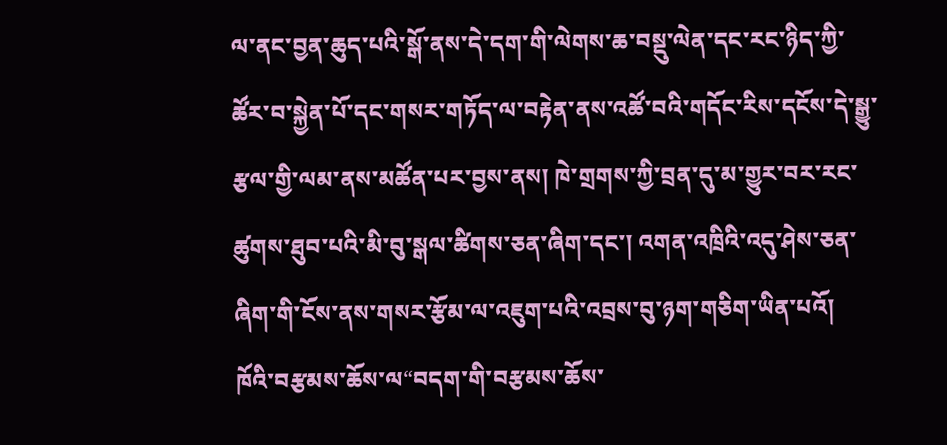ལ་ནང་བྱན་ཆུད་པའི་སྒོ་ནས་དེ་དག་གི་ལེགས་ཆ་བསྡུ་ལེན་དང་རང་ཉིད་ཀྱི་ཚོར་བ་སྐྱེན་པོ་དང་གསར་གཏོད་ལ་བརྟེན་ནས་འཚོ་བའི་གདོང་རིས་དངོས་དེ་སྒྱུ་རྩལ་གྱི་ལམ་ནས་མཚོན་པར་བྱས་ནས། ཁེ་གྲགས་ཀྱི་བྲན་དུ་མ་གྱུར་བར་རང་ཚུགས་ཐུབ་པའི་མི་བུ་སྒལ་ཚིགས་ཅན་ཞིག་དང་། འགན་འཁྲིའི་འདུ་ཤེས་ཅན་ཞིག་གི་ངོས་ནས་གསར་རྩོམ་ལ་འཇུག་པའི་འབྲས་བུ་ཉག་གཅིག་ཡིན་པའོ།     ཁོའི་བརྩམས་ཆོས་ལ“བདག་གི་བརྩམས་ཆོས་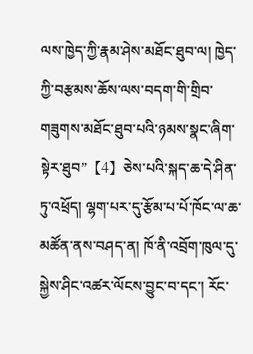ལས་ཁྱེད་ཀྱི་རྣམ་ཤེས་མཐོང་ཐུབ་ལ། ཁྱེད་ཀྱི་བརྩམས་ཆོས་ལས་བདག་གི་གྲིབ་གཟུགས་མཐོང་ཐུབ་པའི་ཉམས་སྣང་ཞིག་སྟེར་ཐུབ”【4】ཅེས་པའི་སྐད་ཆ་དེ་ཤིན་ཏུ་འཕྲོད། ལྷག་པར་དུ་རྩོམ་པ་པོ་ཁོང་ལ་ཆ་མཚོན་ནས་བཤད་ན། ཁོ་ནི་འབྲོག་ཁུལ་དུ་སྐྱེས་ཤིང་འཚར་ལོངས་བྱུང་བ་དང་། རོང་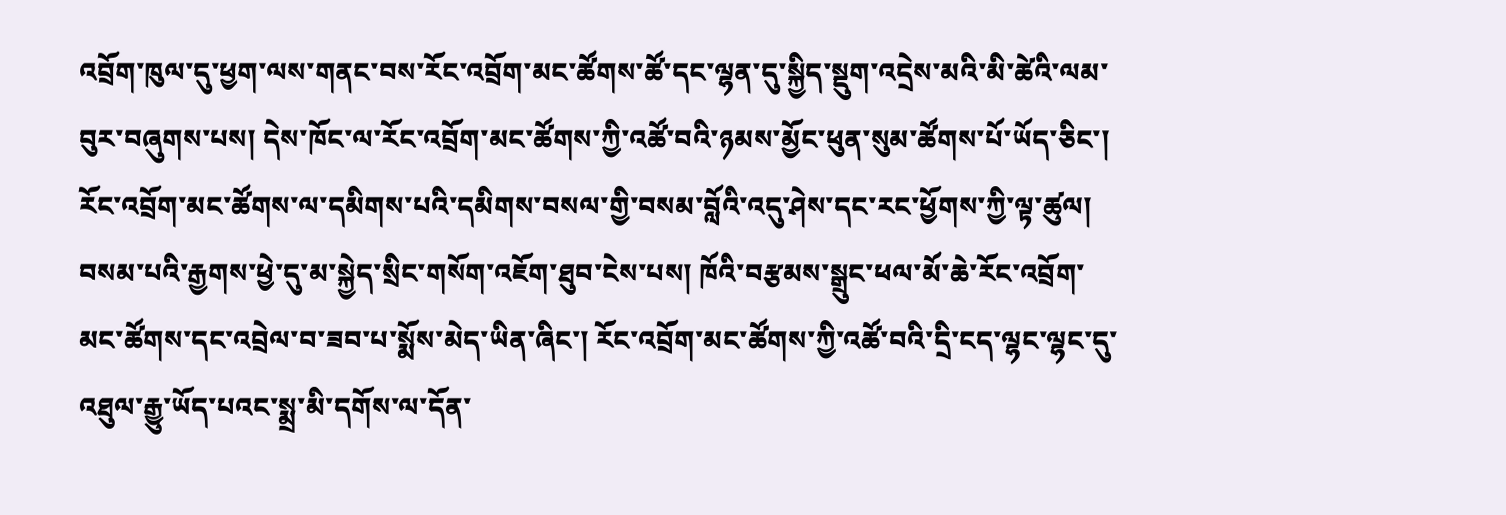འབྲོག་ཁུལ་དུ་ཕྱག་ལས་གནང་བས་རོང་འབྲོག་མང་ཚོགས་ཚོ་དང་ལྷན་དུ་སྐྱིད་སྡུག་འདྲེས་མའི་མི་ཚེའི་ལམ་བུར་བཞུགས་པས། དེས་ཁོང་ལ་རོང་འབྲོག་མང་ཚོགས་ཀྱི་འཚོ་བའི་ཉམས་མྱོང་ཕུན་སུམ་ཚོགས་པོ་ཡོད་ཅིང་། རོང་འབྲོག་མང་ཚོགས་ལ་དམིགས་པའི་དམིགས་བསལ་གྱི་བསམ་བློའི་འདུ་ཤེས་དང་རང་ཕྱོགས་ཀྱི་ལྟ་ཚུལ། བསམ་པའི་རྒྱགས་ཕྱེ་དུ་མ་སྐྱེད་སྲིང་གསོག་འཇོག་ཐུབ་ངེས་པས། ཁོའི་བརྩམས་སྒྲུང་ཕལ་མོ་ཆེ་རོང་འབྲོག་མང་ཚོགས་དང་འབྲེལ་བ་ཟབ་པ་སྨོས་མེད་ཡིན་ཞིང་། རོང་འབྲོག་མང་ཚོགས་ཀྱི་འཚོ་བའི་དྲི་ངད་ལྷང་ལྷང་དུ་འཐུལ་རྒྱུ་ཡོད་པའང་སྨྲ་མི་དགོས་ལ་དོན་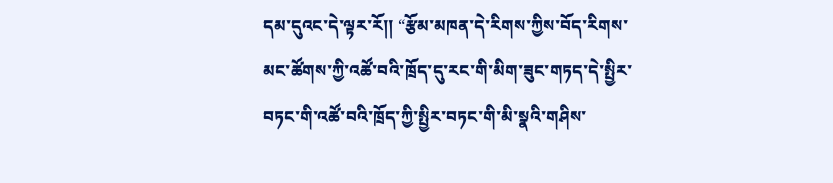དམ་དུའང་དེ་ལྟར་རོ།། “རྩོམ་མཁན་དེ་རིགས་ཀྱིས་བོད་རིགས་མང་ཚོགས་ཀྱི་འཚོ་བའི་ཁྲོད་དུ་རང་གི་མིག་ཟུང་གཏད་དེ་སྤྱིར་བཏང་གི་འཚོ་བའི་ཁྲོད་ཀྱི་སྤྱིར་བཏང་གི་མི་སྣའི་གཤིས་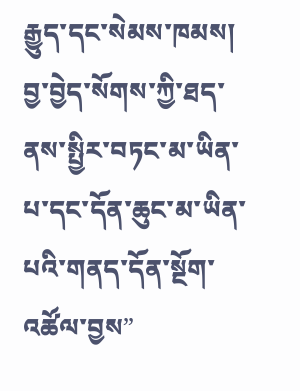རྒྱུད་དང་སེམས་ཁམས། བྱ་བྱེད་སོགས་ཀྱི་ཐད་ནས་སྤྱིར་བཏང་མ་ཡིན་པ་དང་དོན་ཆུང་མ་ཡིན་པའི་གནད་དོན་སྔོག་འཚོལ་བྱས”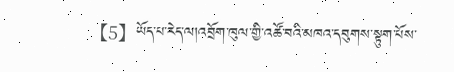【5】ཡོད་པ་རེད་ལ།འབྲོག་ཁུལ་གྱི་འཚོ་བའི་མཁའ་དབུགས་སྟུག་པོས་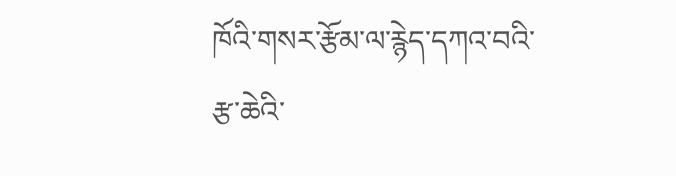ཁོའི་གསར་རྩོམ་ལ་རྙེད་དཀའ་བའི་རྩ་ཆེའི་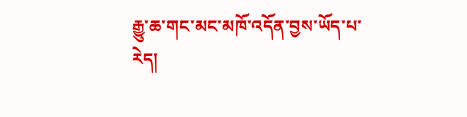རྒྱུ་ཆ་གང་མང་མཁོ་འདོན་བྱས་ཡོད་པ་རེད།